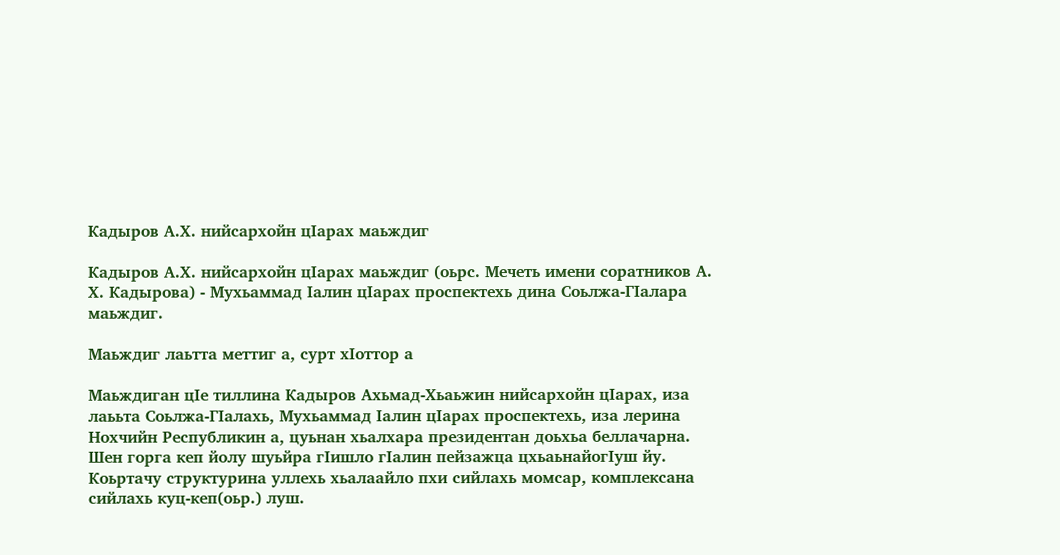Кадыров А.Х. нийсархойн цIарах маьждиг

Кадыров А.Х. нийсархойн цIарах маьждиг (оьрс. Мечеть имени соратников А. Х. Кадырова) - Мухьаммад Ӏалин цӀарах проспектехь дина Соьлжа-ГӀалара маьждиг.

Маьждиг лаьтта меттиг а, сурт хIоттор а

Маьждиган цIе тиллина Кадыров Ахьмад-Хьаьжин нийсархойн цIарах, иза лаььта Соьлжа-ГIалахь, Мухьаммад Iалин цIарах проспектехь, иза лерина Нохчийн Республикин а, цуьнан хьалхара президентан доьхьа беллачарна. Шен горга кеп йолу шуьйра гӀишло гӀалин пейзажца цхьаьнайогӀуш йу. Коьртачу структурина уллехь хьалаайло пхи сийлахь момсар, комплексана сийлахь куц-кеп(оьр.) луш.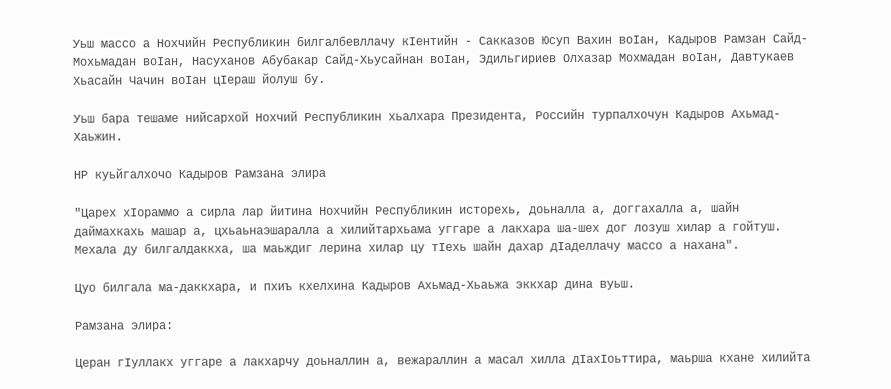Уьш массо а Нохчийн Республикин билгалбевллачу кӀентийн - Сакказов Юсуп Вахин воIан, Кадыров Рамзан Сайд-Мохьмадан воIан, Насуханов Абубакар Сайд-Хьусайнан воIан, Эдильгириев Олхазар Мохмадан воIан, Давтукаев Хьасайн Чачин воIан цӀераш йолуш бу.

Уьш бара тешаме нийсархой Нохчий Республикин хьалхара Президента, Российн турпалхочун Кадыров Ахьмад-Хаьжин.

НР куьйгалхочо Кадыров Рамзана элира

"Царех хӀораммо а сирла лар йитина Нохчийн Республикин исторехь, доьналла а, доггахалла а, шайн даймахкахь машар а, цхьаьнаэшаралла а хилийтархьама уггаре а лакхара ша-шех дог лозуш хилар а гойтуш. Мехала ду билгалдаккха, ша маьждиг лерина хилар цу тӀехь шайн дахар дӀаделлачу массо а нахана".

Цуо билгала ма-даккхара, и пхиъ кхелхина Кадыров Ахьмад-Хьаьжа эккхар дина вуьш.

Рамзана элира:

Церан гӀуллакх уггаре а лакхарчу доьналлин а, вежараллин а масал хилла дӀахӀоьттира, маьрша кхане хилийта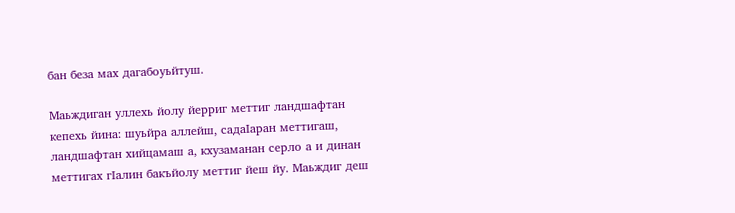бан беза мах дагабоуьйтуш.

Маьждиган уллехь йолу йерриг меттиг ландшафтан кепехь йина: шуьйра аллейш, садаӀаран меттигаш, ландшафтан хийцамаш а, кхузаманан серло а и динан меттигах гӀалин бакъйолу меттиг йеш йу. Маьждиг деш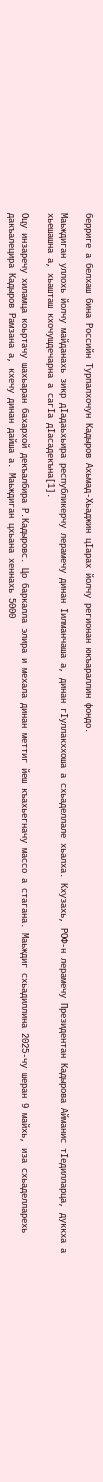берриге а белхаш бина Российн Турпалхочун Кадыров Ахьмад-Хьаджин цӀарах йолчу регионан юкъараллин фондо.

Маьждиган уллохь йолчу майданахь зикр дӀадаьхьира республикерчу лерамечу динан Ӏилманчаша а, динан гӀуллакххоша а схьаделлале хьалха. Кхузахь, РОФ-н лерамечу Президентан Кадырова Айманис тӀедилларца, дуккха а хьешашна а, хьашташ кхочушдечарна а сагӀа дӀасадекъна[1].

Оцу инзаречу хиламца коьртачу шахьаран бахархой декъалбира Р.Кадыровс. Цо баркалла элира и мехала динан меттиг йеш къахьегначу массо а стагана. Маьждиг схьадиллина 2025-чу шеран 9 майхь, иза схьаделларехь дакъалецира Кадыров Рамзана а, кхечу динан дайша а. Маьждиган цхьана хеннахь 5000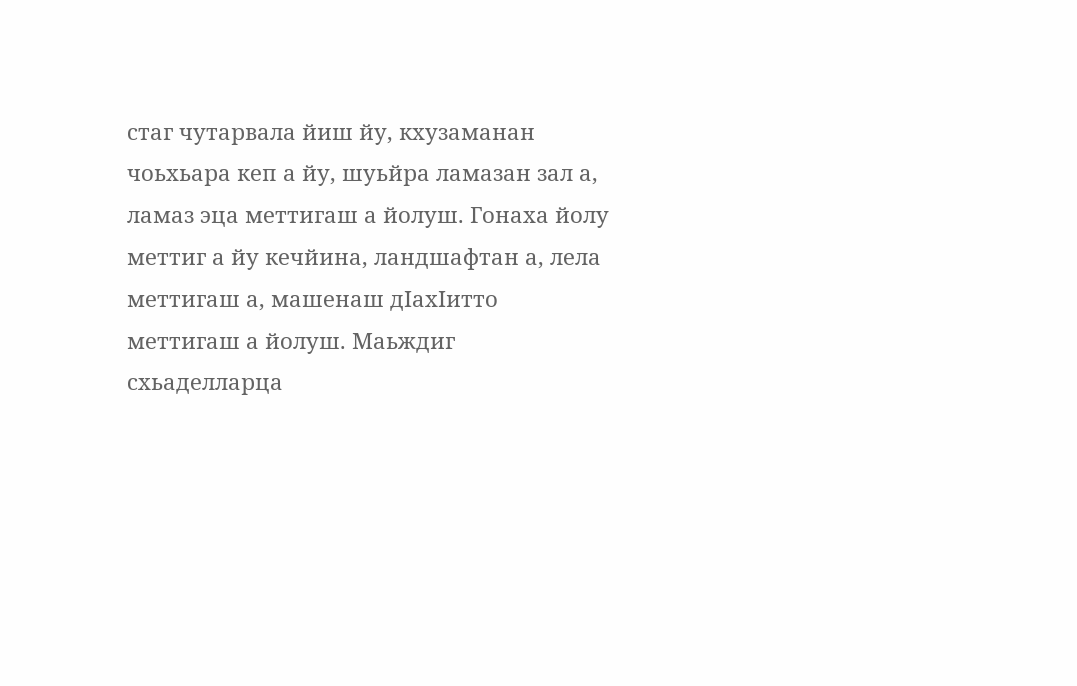стаг чутарвала йиш йу, кхузаманан чоьхьара кеп а йу, шуьйра ламазан зал а, ламаз эца меттигаш а йолуш. Гонаха йолу меттиг а йу кечйина, ландшафтан а, лела меттигаш а, машенаш дӀахӀитто меттигаш а йолуш. Маьждиг схьаделларца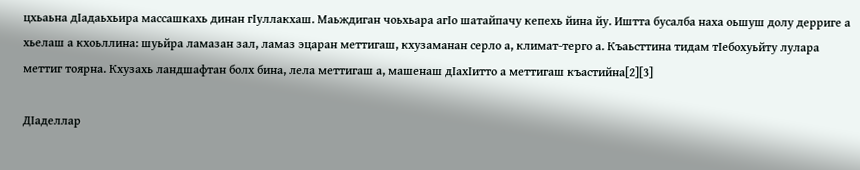цхьаьна дӀадаьхьира массашкахь динан гӀуллакхаш. Маьждиган чоьхьара агӀо шатайпачу кепехь йина йу. Иштта бусалба наха оьшуш долу дерриге а хьелаш а кхоьллина: шуьйра ламазан зал, ламаз эцаран меттигаш, кхузаманан серло а, климат-терго а. Къаьсттина тидам тӀебохуьйту лулара меттиг тоярна. Кхузахь ландшафтан болх бина, лела меттигаш а, машенаш дӀахӀитто а меттигаш къастийна[2][3]

ДIаделлар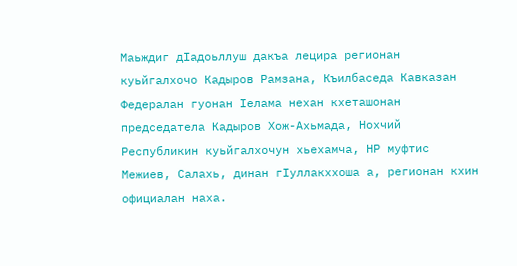Маьждиг дIадоьллуш дакъа лецира регионан куьйгалхочо Кадыров Рамзана, Къилбаседа Кавказан Федералан гуонан Iелама нехан кхеташонан председатела Кадыров Хож-Ахьмада, Нохчий Республикин куьйгалхочун хьехамча, НР муфтис Межиев, Салахь, динан гIуллакххоша а, регионан кхин официалан наха.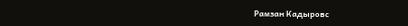Рамзан Кадыровс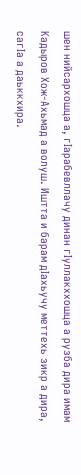шен нийсархошца а, гIарабевллачу динан гIуллакххошца а рузба дира имам Кадыров Хож-Ахьмад а волуш. Иштта и барам дIахьучу меттехь зикр а дира, сагIа а даьккхира.